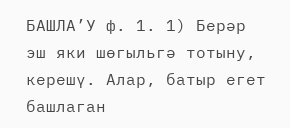БАШЛА’У ф. 1. 1) Берәр эш яки шөгыльгә тотыну, керешү. Алар, батыр егет башлаган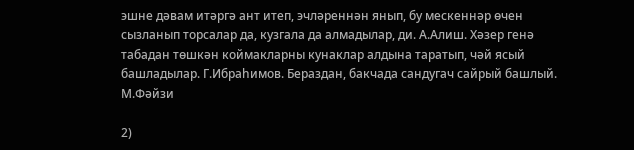эшне дәвам итәргә ант итеп, эчләреннән янып, бу мескеннәр өчен сызланып торсалар да, кузгала да алмадылар, ди. А.Алиш. Хәзер генә табадан төшкән коймакларны кунаклар алдына таратып, чәй ясый башладылар. Г.Ибраһимов. Бераздан, бакчада сандугач сайрый башлый. М.Фәйзи

2)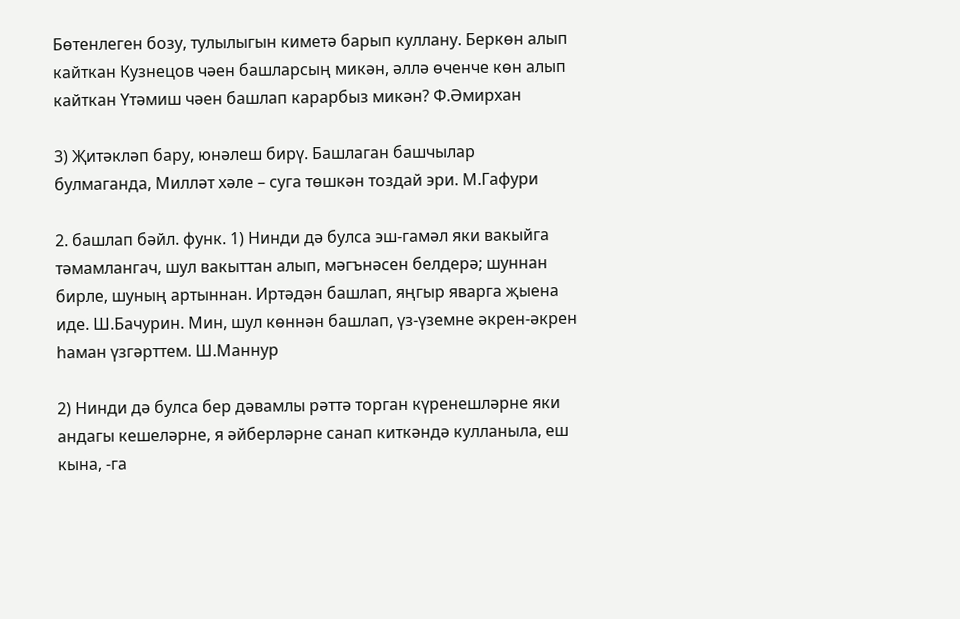Бөтенлеген бозу, тулылыгын киметә барып куллану. Беркөн алып кайткан Кузнецов чәен башларсың микән, әллә өченче көн алып кайткан Үтәмиш чәен башлап карарбыз микән? Ф.Әмирхан

3) Җитәкләп бару, юнәлеш бирү. Башлаган башчылар булмаганда, Милләт хәле – суга төшкән тоздай эри. М.Гафури

2. башлап бәйл. функ. 1) Нинди дә булса эш-гамәл яки вакыйга тәмамлангач, шул вакыттан алып, мәгънәсен белдерә; шуннан бирле, шуның артыннан. Иртәдән башлап, яңгыр яварга җыена иде. Ш.Бачурин. Мин, шул көннән башлап, үз-үземне әкрен-әкрен һаман үзгәрттем. Ш.Маннур

2) Нинди дә булса бер дәвамлы рәттә торган күренешләрне яки андагы кешеләрне, я әйберләрне санап киткәндә кулланыла, еш кына, -га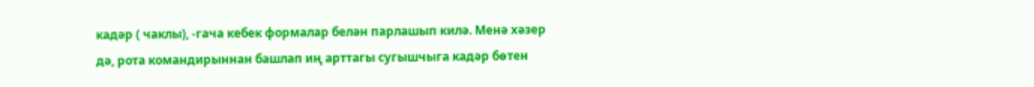кадәр ( чаклы), -гача кебек формалар белән парлашып килә. Менә хәзер дә, рота командирыннан башлап иң арттагы сугышчыга кадәр бөтен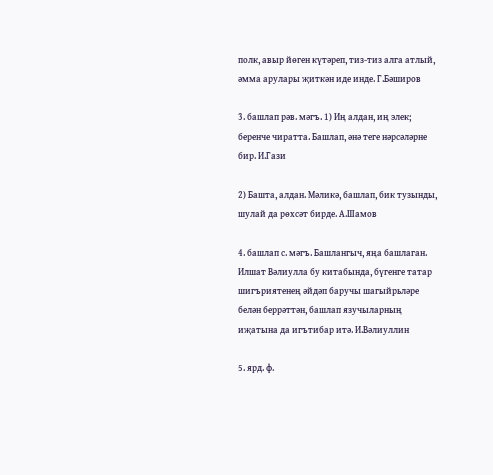полк, авыр йөген күтәреп, тиз-тиз алга атлый, әмма арулары җиткән иде инде. Г.Бәширов

3. башлап рәв. мәгъ. 1) Иң алдан, иң элек; беренче чиратта. Башлап, әнә теге нәрсәләрне бир. И.Гази

2) Башта, алдан. Мәликә, башлап, бик тузынды, шулай да рөхсәт бирде. А.Шамов

4. башлап с. мәгъ. Башлангыч, яңа башлаган. Илшат Вәлиулла бу китабында, бүгенге татар шигъриятенең әйдәп баручы шагыйрьләре белән беррәттән, башлап язучыларның иҗатына да игътибар итә. И.Вәлиуллин

5. ярд. ф.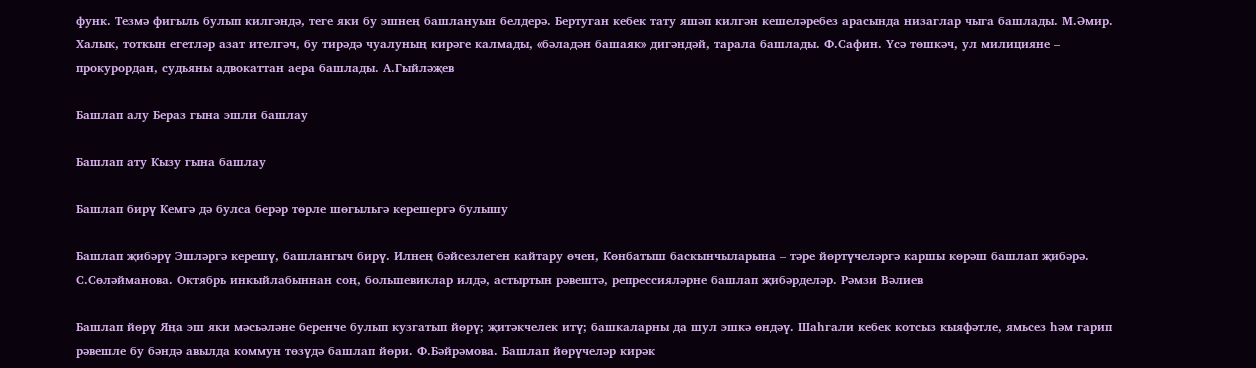функ. Тезмә фигыль булып килгәндә, теге яки бу эшнең башлануын белдерә. Бертуган кебек тату яшәп килгән кешеләребез арасында низаглар чыга башлады. М.Әмир. Халык, тоткын егетләр азат ителгәч, бу тирәдә чуалуның кирәге калмады, «бәладән башаяк» дигәндәй, тарала башлады. Ф.Сафин. Үсә төшкәч, ул милицияне – прокурордан, судьяны адвокаттан аера башлады. А.Гыйләҗев

Башлап алу Бераз гына эшли башлау

Башлап ату Кызу гына башлау

Башлап бирү Кемгә дә булса берәр төрле шөгыльгә керешергә булышу

Башлап җибәрү Эшләргә керешү, башлангыч бирү. Илнең бәйсезлеген кайтару өчен, Көнбатыш баскынчыларына – тәре йөртүчеләргә каршы көрәш башлап җибәрә. С.Сөләйманова. Октябрь инкыйлабыннан соң, большевиклар илдә, астыртын рәвештә, репрессияләрне башлап җибәрделәр. Рәмзи Вәлиев

Башлап йөрү Яңа эш яки мәсьәләне беренче булып кузгатып йөрү; җитәкчелек итү; башкаларны да шул эшкә өндәү. Шаһгали кебек котсыз кыяфәтле, ямьсез һәм гарип рәвешле бу бәндә авылда коммун төзүдә башлап йөри. Ф.Бәйрәмова. Башлап йөрүчеләр кирәк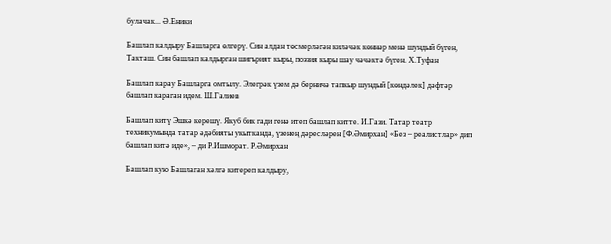булачак... Ә.Еники

Башлап калдыру Башларга өлгерү. Син алдан төсмерләгән киләчәк көннәр менә шундый бүген, Такташ. Син башлап калдырган шигърият кыры, поэзия кыры шау чәчәктә бүген. Х.Туфан

Башлап карау Башларга омтылу. Элегрәк үзем дә берничә тапкыр шундый [көндәлек] дәфтәр башлап караган идем. Ш.Галиев

Башлап китү Эшкә керешү. Якуб бик гади генә итеп башлап китте. И.Гази. Татар театр техникумында татар әдәбияты укытканда, үзенең дәресләрен [Ф.Әмирхан] «Без – реалистлар» дип башлап китә иде», – ди Р.Ишморат. Р.Әмирхан

Башлап кую Башлаган хәлгә китереп калдыру,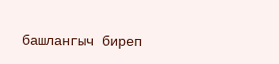башлангыч биреп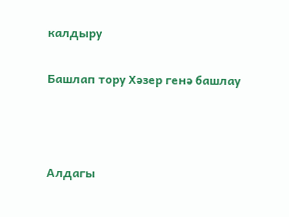калдыру

Башлап тору Хәзер генә башлау



Алдагы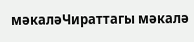мәкаләЧираттагы мәкалә